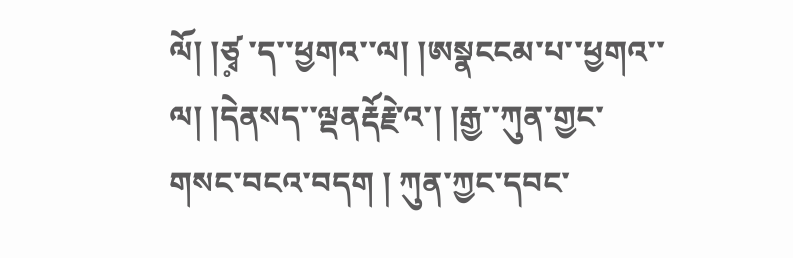ལོ། །ཙྭ༷ ་ད་་ཕྱགའ་་ལ། །ཨསྣངངམ་པ་་ཕྱགའ་་ལ། །དེནསད་་ལྡནརྡོརྗེ་འ་། །རྒྱ་་ཀུན་གྱང་གསང་བངའ་བདག ། ཀུན་ཀྱང་དབང་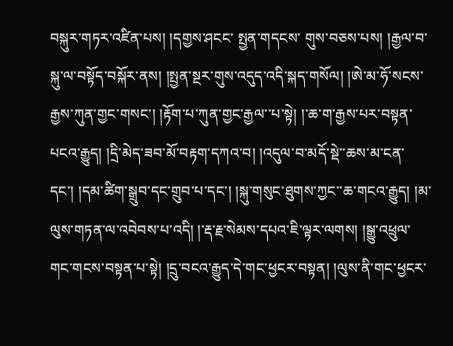བསྐུར་གཏར་འཛིན་པས། །དགྱས་ཤངང་ སྤྱན་གདངས་ གུས་བཅས་པས། །རྒྱལ་བ་སྐུ་ལ་བསྟོད་བསྐོར་ནས། །སྤྱན་སྔར་གུས་འདུད་འདི་སྐད་གསོལ། །ཨེ་མ་ཧོ་སངས་རྒྱས་ཀུན་གྱང་གསང་། །རྟོག་པ་ཀུན་གྱང་རྒྱལ་་པ་སྟེ། །་ཆ་ག་རྒྱས་པར་བསྟན་པངའ་རྒྱུད། །དྲི་མེད་ཟབ་མོ་བརྟག་དཀའ་བ། །འདུལ་བ་མདོ་སྡེ་་ཆས་མ་ངན་དང་། །དམ་ཚིག་སྒྲུབ་དང་གྲུབ་པ་དང་། །སྐུ་གསུང་ཐུགས་ཀྱང་་ཆ་གངའ་རྒྱུད། །མ་ལུས་གཏན་ལ་འབེབས་པ་འདི། །་རྡ་རྗ་སེམས་དཔའ་ཇི་ལྟར་ལགས། །སྒྱུ་འཕྲུལ་གང་གངས་བསྟན་པ་སྟེ། །དྲུ་བངའ་རྒྱུད་དེ་གང་ཕྱངར་བསྟན། །ལུས་ནི་གང་ཕྱངར་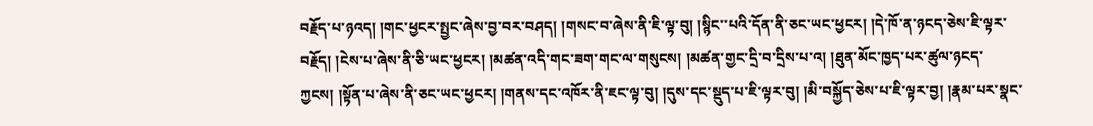བརྗོད་པ་ཉའད། །གང་ཕྱངར་སྤྱང་ཞེས་བྱ་བར་བཤད། །གསང་བ་ཞེས་ནི་ཇི་ལྟ་བུ། །སྙིང་་པའི་དོན་ནི་ཅང་ཡང་ཕྱངར། །དེ་ཁོ་ན་ཉངད་ཅེས་ཇི་ལྟར་བརྗོད། །ངེས་པ་ཞེས་ནི་ཅི་ཡང་ཕྱངར། །མཚན་འདི་གང་ཟག་གང་ལ་གསུངས། །མཚན་གྱང་དྲི་བ་དྲིས་པ་འ། །ཐུན་མོང་ཁྱད་པར་ཚུལ་ཉངད་ཀྱངས། །སྟོན་པ་ཞེས་ནི་ཅང་ཡང་ཕྱངར། །གནས་དང་འཁོར་ནི་ཇང་ལྟ་བུ། །དུས་དང་སྡུད་པ་ཇི་ལྟར་བུ། །མི་བསྐྱོད་ཅེས་པ་ཇི་ལྟར་བྱ། །རྣམ་པར་སྣང་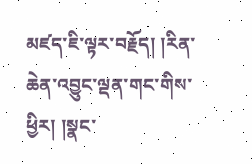མཛད་ཇི་ལྟར་བརྗོད། །རིན་ཆེན་འབྱུང་ལྡན་གང་གིས་ཕྱིར། །སྣང་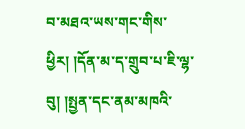བ་མཐའ་ཡས་གང་གིས་ཕྱིར། །དོན་མ་ད་གྲུབ་པ་ཇི་ལྷ་བུ། །སྤྱན་དང་ནམ་མཁའི་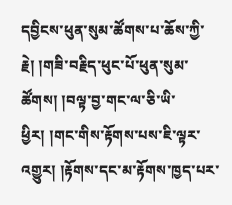དབྱིངས་ཕུན་སུམ་ཚོགས་པ་ཆོས་ཀྱི་རྗེ། །གཟི་བརྗིད་ཕུང་པོ་ཕུན་སུམ་ཚོགས། །བལྟ་བྱ་གང་ལ་ཅི་ཡི་ཕྱིར། །གང་གིས་རྟོགས་པས་ཇི་ལྟར་འགྱུར། །རྟོགས་དང་མ་རྟོགས་ཁྱད་པར་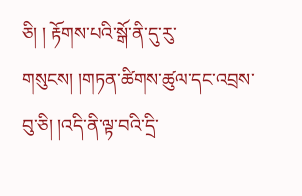ཅི། ། རྟོགས་པའི་སྒོ་ནི་དུ་རུ་གསུངས། །གཏན་ཚིགས་ཚུལ་དང་འབྲས་བུ་ཅི། །འདི་ནི་ལྟ་བའི་དྲི་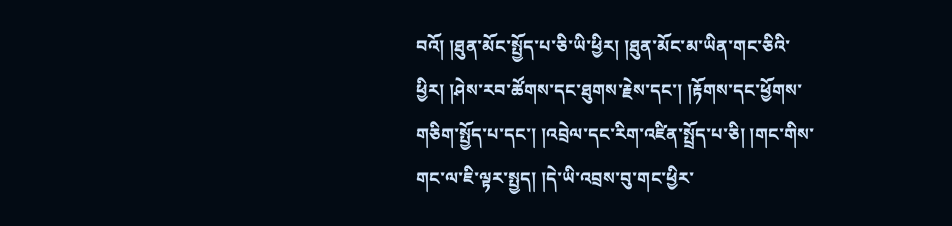བའོ། །ཐུན་མོང་སྤྱོད་པ་ཅི་ཡི་ཕྱིར། །ཐུན་མོང་མ་ཡིན་གང་ཅིའི་ཕྱིར། །ཤེས་རབ་ཚོགས་དང་ཐུགས་རྗེས་དང་། །རྟོགས་དང་ཕྱོགས་གཅིག་སྤྱོད་པ་དང་། །འབྲེལ་དང་རིག་འཛིན་སྤྲོད་པ་ཅི། །གང་གིས་གང་ལ་ཇི་ལྟར་སྤྱད། །དེ་ཡི་འབྲས་བུ་གང་ཕྱིར་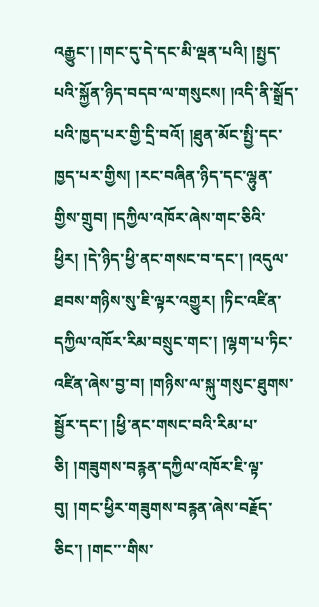འརྒྱུང་། །གང་དུ་དེ་དང་མི་ལྡན་པའི། །སྤྱད་པའི་སྐྱོན་ཉིད་བདབ་ལ་གསུངས། །འདི་ནི་སྒྲོད་པའི་ཁྱད་པར་གྱི་དྲི་བའོ། །ཐུན་མོང་སྤྱི་དང་ཁྱད་པར་གྱིས། །རང་བཞིན་ཉིད་དང་ལྷུན་གྱིས་གྲུབ། །དཀྱིལ་འཁོར་ཞེས་གང་ཅིའི་ཕྱིར། །དེ་ཉིད་ཕྱི་ནང་གསང་བ་དང་། །འདུལ་ཐབས་གཉིས་སུ་ཇི་ལྟར་འགྱུར། །ཏིང་འཛིན་དཀྱིལ་འཁོར་རིམ་བསྲུང་གང་། །ལྷག་པ་ཏིང་འཛིན་ཞེས་བྱ་བ། །གཉིས་ལ་སྐུ་གསུང་ཐུགས་སྦྱོར་དང་། །ཕྱི་ནང་གསང་བའི་རིམ་པ་ཅི། །གཟུགས་བརྙན་དཀྱིལ་འཁོར་ཇི་ལྟ་བུ། །གང་ཕྱིར་གཟུགས་བརྙན་ཞེས་བརྗོད་ཅིང་། །གང་་་གིས་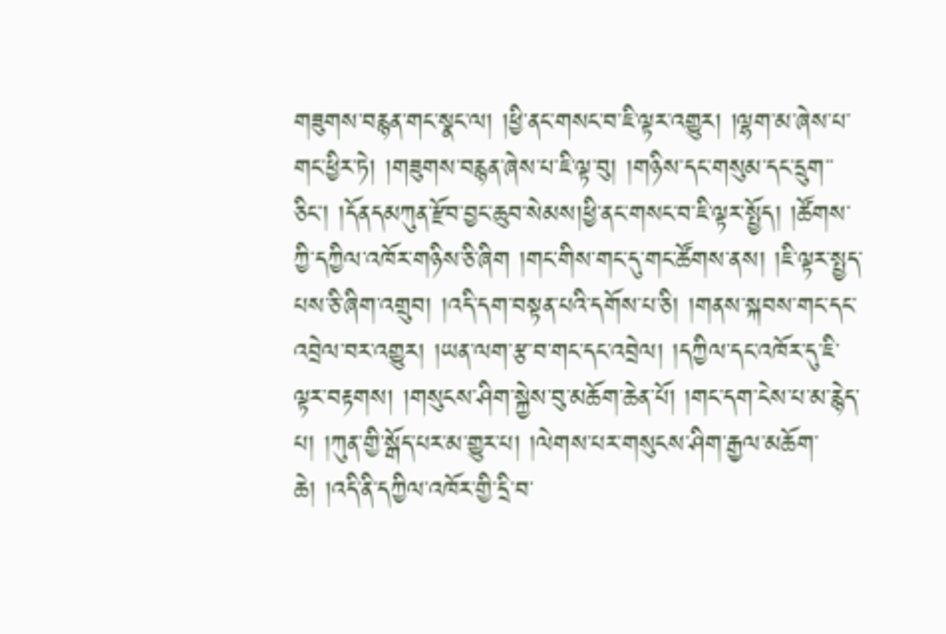གཟུགས་བརྙན་གང་སྣང་ལ། །ཕྱི་ནང་གསང་བ་ཇི་ལྟར་འགྱུར། །ལྷག་མ་ཞེས་པ་གང་ཕྱིར་ཏེ། །གཟུགས་བརྙན་ཞེས་པ་ཇི་ལྟ་བུ། །གཉིས་དང་གསུམ་དང་དྲུག་་ཅིང། །དོནདམཀུན་རྫོབ་བྱང་ཆུབ་སེམས།ཕྱི་ནང་གསང་བ་ཇི་ལྟར་སྤྱོད། །ཚོགས་ཀྱི་དཀྱིལ་འཁོར་གཉིས་ཅི་ཞིག །གང་གིས་གང་དུ་གང་ཚོགས་ནས། །ཇི་ལྟར་སྤྱད་པས་ཅི་ཞིག་འགྲུབ། །འདི་དག་བསྟན་པའི་དགོས་པ་ཅི། །གནས་སྐབས་གང་དང་འབྲེལ་བར་འགྱུར། །ཡན་ལག་རྩ་བ་གང་དང་འབྲེལ། །དཀྱིལ་དང་འཁོར་དུ་ཇི་ལྟར་བརྟགས། །གསུངས་ཤིག་སྐྱེས་བུ་མཆོག་ཆེན་པོ། །གང་དག་ངེས་པ་མ་རྙེད་པ། །ཀུན་གྱི་སྒོད་པར་མ་གྱུར་པ། །ལེགས་པར་གསུངས་ཤིག་རྒྱལ་མཆོག་ཆེ། །འདི་ནི་དཀྱིལ་འཁོར་གྱི་དྲི་བ་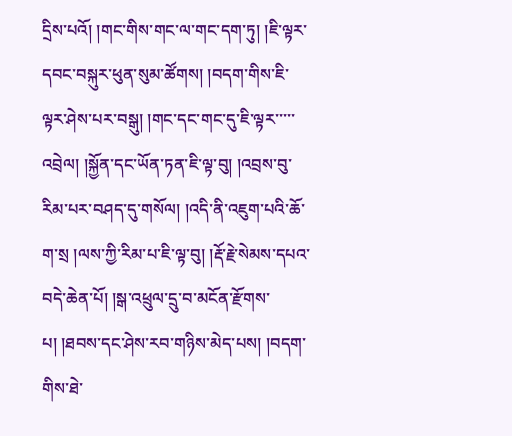དྲིས་པའོ། །གང་གིས་གང་ལ་གང་དག་ཏུ། །ཇི་ལྟར་དབང་བསྐུར་ཕུན་སུམ་ཚོགས། །བདག་གིས་ཇི་ལྟར་ཤེས་པར་བསྒུ། །གང་དང་གང་དུ་ཇི་ལྟར་་་་་འབྲེལ། །སྐྱོན་དང་ཡོན་ཏན་ཇི་ལྟ་བུ། །འབྲས་བུ་རིམ་པར་བཤད་དུ་གསོལ། །འདི་ནི་འཇུག་པའི་ཆོ་ག་སྲ །ལས་ཀྱི་རིམ་པ་ཇི་ལྟ་བུ། །རྡོ་རྗེ་སེམས་དཔའ་བདེ་ཆེན་པོ། །སྒ་འཕྲུལ་དྲུ་བ་མངོན་རྫོགས་པ། །ཐབས་དང་ཤེས་རབ་གཉིས་མེད་པས། །བདག་གིས་ཐེ་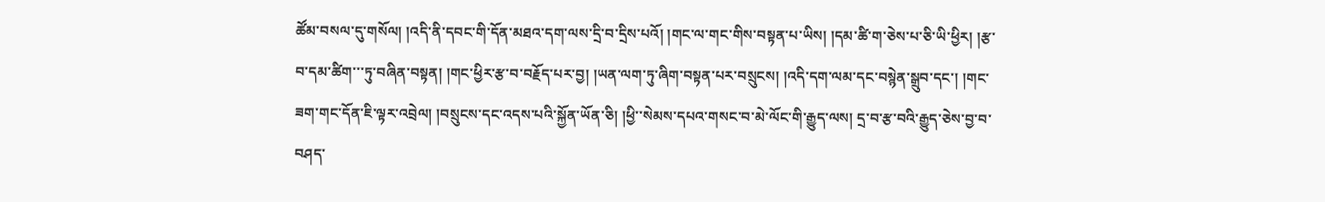ཚོམ་བསལ་དུ་གསོལ། །འདི་ནི་དབང་གི་དོན་མཐའ་དག་ལས་དྲི་བ་དྲིས་པའོ། །གང་ལ་གང་གིས་བསྟན་པ་ཡིས། །དམ་ཚི་ག་ཅེས་པ་ཅི་ཡི་ཕྱིར། །རྩ་བ་དམ་ཚིག་་་ཏུ་བཞིན་བསྟན། །གང་ཕྱིར་རྩ་བ་བརྗོད་པར་བྱ། །ཡན་ལག་ཏུ་ཞིག་བསྟན་པར་བསྲུངས། །འདི་དག་ལམ་དང་བསྙེན་སྒྲུབ་དང་། །གང་ཟག་གང་དོན་ཇི་ལྟར་འབྲེལ། །བསྲུངས་དང་འདས་པའི་སྐྱོན་ཡོན་ཅི། །ཕྱི་་སེམས་དཔའ་གསང་བ་མེ་ལོང་གི་རྒྱུད་ལས། དྲ་བ་རྩ་བའི་རྒྱུད་ཅེས་བྱ་བ་བཤད་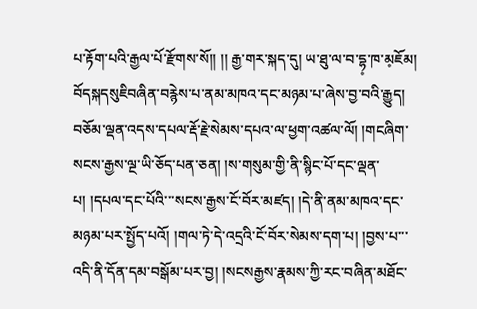པ་རྟོག་པའི་རྒྱལ་པོ་རྫོགས་སོ།། །། རྒྱ་གར་སྐད་དུ། ཡ་ཐུ་ལ་བ་དྷ༷་ཁ་མ༷ཇོམ། བོདསྐདསུཇིབཞིན་བརྙེས་པ་ནམ་མཁའ་དང་མཉམ་པ་ཞེས་བྱ་བའི་རྒྱུད། བཅོམ་ལྡན་འདས་དཔལ་རྡོ་རྗེ་སེམས་དཔའ་ལ་ཕྱག་འཚལ་ལོ། །གངཞིག་ སངས་རྒྱས་ལྔ་ཡི་ཅོད་པན་ཅན། །ས་གསུམ་གྱི་ནི་སྙིང་པོ་དང་ལྡན་པ། །དཔལ་དང་པོའི་་་སངས་རྒྱས་ངོ་བོར་མཛད། །དེ་ནི་ནམ་མཁའ་དང་མཉམ་པར་སྤྱོད་པའོ། །གལ་ཏེ་དེ་འདྲའི་ངོ་བོར་སེམས་དག་པ། །བྱས་པ་་་འདི་ནི་དོན་དམ་བསྒོམ་པར་བྱ། །སངསརྒྱས་རྣམས་ཀྱི་རང་བཞིན་མཐོང་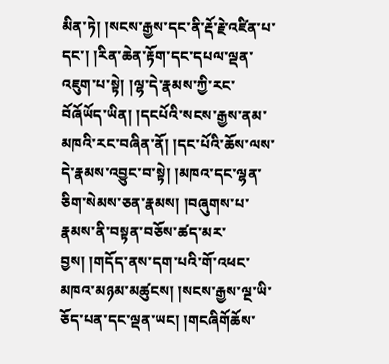མིན་ཏེ། །སངས་རྒྱས་དང་ནི་རྡོ་རྗེ་འཛིན་པ་དང་། །རིན་ཆེན་རྟོག་དང་དཔལ་ལྡན་འཇུག་པ་སྟེ། །ལྷ་དེ་རྣམས་ཀྱི་རང་བོཞོཡོད་ཡིན། །དངཔོའི་སངས་རྒྱས་ནམ་མཁའི་རང་བཞིན་ནོ། །དང་པོའི་ཆོས་ལས་དེ་རྣམས་འབྱུང་བ་སྟེ། །མཁའ་དང་ལྷན་ཅིག་སེམས་ཅན་རྣམས། །བཞུགས་པ་རྣམས་ནི་བསྟན་བཅོས་ཚད་མར་བྱས། །གདོད་ནས་དག་པའི་གོ་འཕང་མཁའ་མཉམ་མཚུངས། །སངས་རྒྱས་ལྔ་ཡི་ཅོད་པན་དང་ལྡན་ཡང། །གངཞིགོཆོས་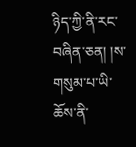ཉིད་ཀྱི་ནི་རང་བཞིན་ཅན། །ས་གསུམ་པ་ཡི་ཆོས་ནི་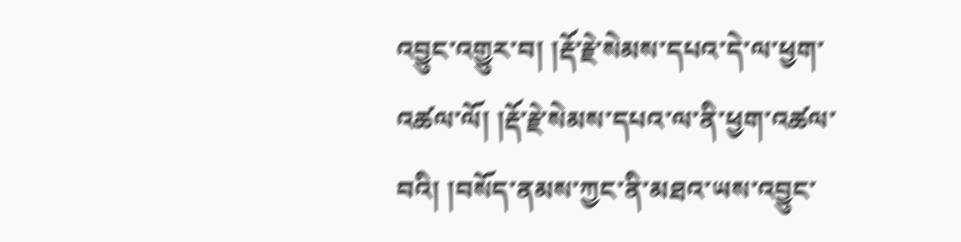འབྱུང་འགྱུར་བ། །རྡོ་རྗེ་སེམས་དཔའ་དེ་ལ་ཕྱག་འཚལ་ལོ། །རྡོ་རྗེ་སེམས་དཔའ་ལ་ནི་ཕྱག་འཚལ་བའི། །བསོད་ནམས་ཀྱང་ནི་མཐའ་ཡས་འབྱུང་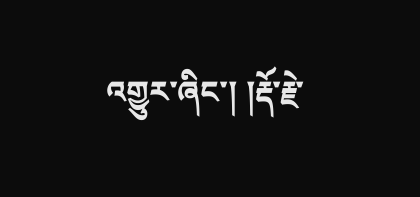འགྱུར་ཞིང་། །རྡོ་རྗེ་